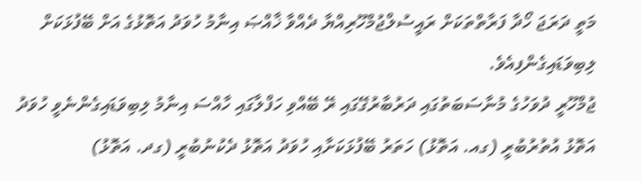މަތީ ދަރަޖަ ހޯދާ ފަރާތްތަކަށް ރައީސުލްޖުމްހޫރިއްޔާ ދެއްވާ ޚާއްޞަ އިނާމު ހުވަދު އަތޮޅުގެ އަށް ބޭފުޅަކަށް ލިބިވަޑައިގެންފިއެވެ.
ޖުމްހޫރީ ދުވަހުގެ މުނާސަބަތުގައި ދަރުބާރުގޭގައި ރޭ ބޭއްވި ހަފްލާގައި ހާއްސަ އިނާމު ލިބިވަޑައިގެންނެވީ ހުވަދު އަތޮޅު އުތުރުބުރީ (ގއ. އަތޮޅު) ހަތަރު ބޭފުޅަކަށާއި ހުވަދު އަތޮޅު ދެކުނުބުރީ (ގދ. އަތޮޅު)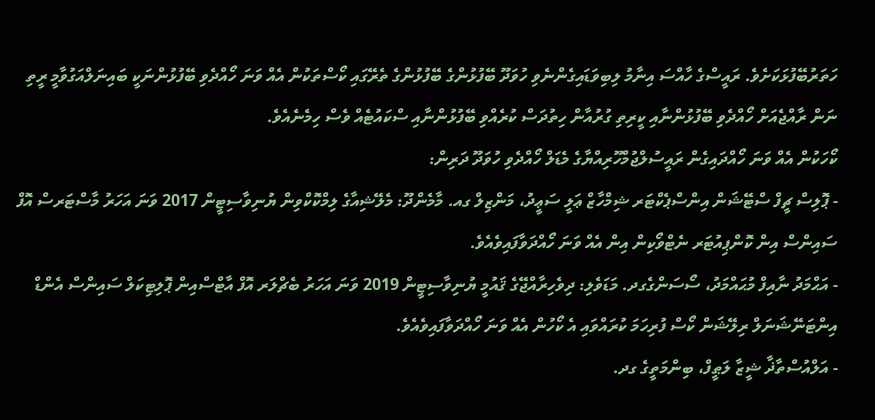ހަތަރުބޭފުޅަކަށެވެ. ރައީސްގެ ހާއްސަ އިނާމު ލިބިވަޑައިގެންނެވި ހުވަދޫ ބޭފުޅުންގެ ބޭފުޅުންގެ ތެރޭގައި ކޯސްތަކުން އެއް ވަނަ ހޯއްދެވި ބޭފުޅުންނަކީ ބައިނަލްއަގުވާމީ ރީތި ނަން ރާއްޖެއަށް ހޯއްދެވި ބޭފުޅުންނާއި ކީރިތި ގުރުއާން ހިތުދަސް ކުރެއްވި ބޭފުޅުންނާއި ސްކައުޓެއް ވެސް ހިމެނެއެވެ.
ކޯހަކުން އެއް ވަނަ ހޯއްދައިގެން ރައީސުލްޖުމްހޫރިއްޔާގެ މެޑަލް ހޯއްދެވި ހުވަދޫ ދަރިން:
- ޕޮލިސް ޗީފް ސްޓޭޝަން އިންސްޕެކްޓަރ ޝިމްހާޒް ޢަލީ ސަޢީދު، މަންޒިލް ގއ. މާމެންދޫ: މެލޭޝިއާގެ ލިމްކޮކްވިން ޔުނިވާސިޓީން 2017 ވަނަ އަހަރު މާސްޓަރސް އޮފް ސައިންސް އިން ކޮންޕިއުޓަރ ނެޓްވޯކިން އިން އެއް ވަނަ ހޯއްދަވާފައިވެއެވެ.
- އަޙްމަދު ނާއިފް މުޙައްމަދު، ސޯސަންގެގދ. މަޑަވެލި: ދިވެހިރާއްޖޭގެ ޤައުމީ ޔުނިވާސިޓީން 2019 ވަނަ އަހަރު ބެޗްލަރ އޮފް އާޓްސްއިން ޕޮލިޓިކަލް ސައިންސް އެންޑް އިންޓަނޭޝަނަލް ރިލޭޝަން ކޯސް ފުރިހަމަ ކުރައްވައި އެ ކޯހުން އެއް ވަނަ ހޯއްދަވާފައިވެއެވެ.
- އަލްއުސްތާޛާ ޝީޒާ ލަޠީފް، ބިންމަތީގެ ގދ.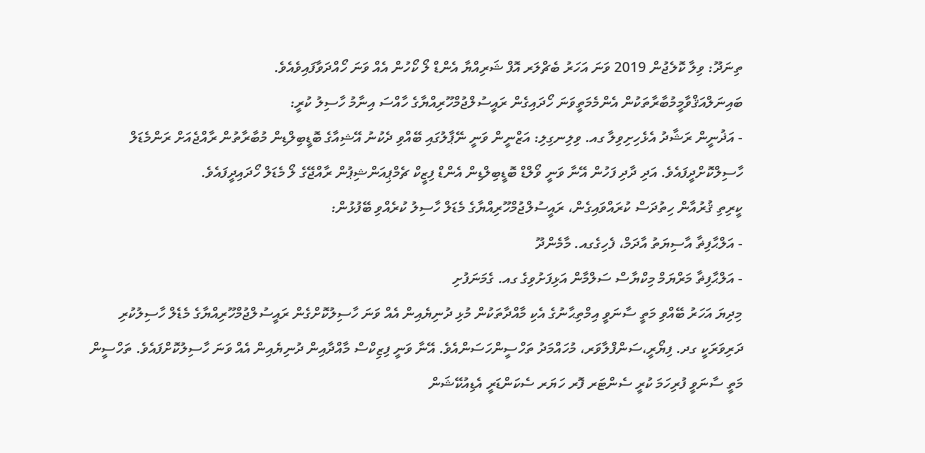ތިނަދޫ: ވިލާ ކޮލެޖުން 2019 ވަނަ އަހަރު ބެޗްލަރ އޮފް ޝަރިއްޔާ އެންޑް ލޯ ކޯހުން އެއް ވަނަ ހޯއްދަވާފައިވެއެވެ.
ބައިނަލްއަޤްވާމީމުބާރާތަކުން އެންމެމަތީވަނަ ހޯދައިގެން ރައީސުލްޖުމްހޫރިއްޔާގެ ހާއްސަ އިނާމު ހާސިލު ކުރީ:
- އަޛުނީން ރަޝާދު އެޅެހިށިވިލާ ގއ. ވިލިނގިލި: އަޒްނީން ވަނީ ނޭޕާލުގައި ބޭއްވި ދެކުނު އޭޝިއާގެ ބޮޑީބިލްޑިން މުބާރާތުން ރާއްޖެއަށް ރަންމެޑަލް ހާސިލްކޮށްދީފައެވެ. އަދި ދާދި ފަހުން އޭނާ ވަނީ ވޯލްޑް ބޮޑީބިލްޑިން އެންޑް ފިޒީކް ޗެމްޕިއަންޝިޕުން ރާއްޖޭގެ ލޯ މެޑަލް ހޯދައިދީފައެވެ.
ކީރިތި ޤުރުއާން ހިތުދަސް ކުރައްވައިގެން، ރައީސުލްޖުމްހޫރިއްޔާގެ މެޑަލް ހާސިލު ކުރެއްވި ބޭފުޅުން:
- އަލްޙާފިޡާ އާސިޔަތު އާދަމް، ފެހިގެގއ. މާމެންދޫ
- އަލްޙާފިޡާ މަރްޔަމް މިކްޔާސް ސަލްމާން އަޅިފަށުވިގެ ގއ. ގެމަނަފުށި
މިދިޔަ އަހަރު ބޭއްވި މަތީ ސާނަވީ އިމްތިޙާނުގެ އެކި މާއްދާތަކުން މުޅި ދުނިޔެއިން އެއް ވަނަ ހާސިލުކޮށްގެން ރައީސުލްޖުމްހޫރިއްޔާގެ މެޑެލް ހާސިލުކުރި ދަރިވަރަކީ ގދ. ފިޔޯރީ،ސަންފްލާވަރ، މުހައްމަދު ތަހްސީންހަސަންއެވެ. އޭނާ ވަނީ ފިޒިކްސް މާއްދާއިން ދުނިޔެއިން އެއް ވަނަ ހާސިލުކޮށްފައެވެ. ތަހްސީން މަތީ ސާނަވީ ފުރިހަމަ ކުރީ ސެންޓަރ ފޮރ ހަޔަރ ސެކަންޑަރީ އެޑިއުކޭޝަން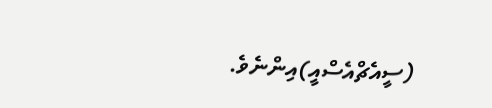(ސީއެޗްއެސްއީ)އިންނެވެ.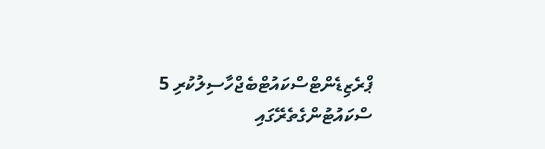ޕްރެޒިޑެންޓްސްކައުޓްބެޖްހާސިލުކުރި 5 ސްކައުޓުންގެތެރޭގައި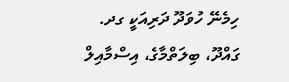ހިމެނޭ ހުވަދޫ ދަރިއަކީ ގދ. ގައްދޫ، ބިލަތްމާގެ، އިސްމާއިލް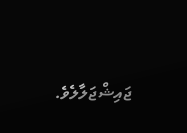ޖައިޝްޖަލާލެވެ.